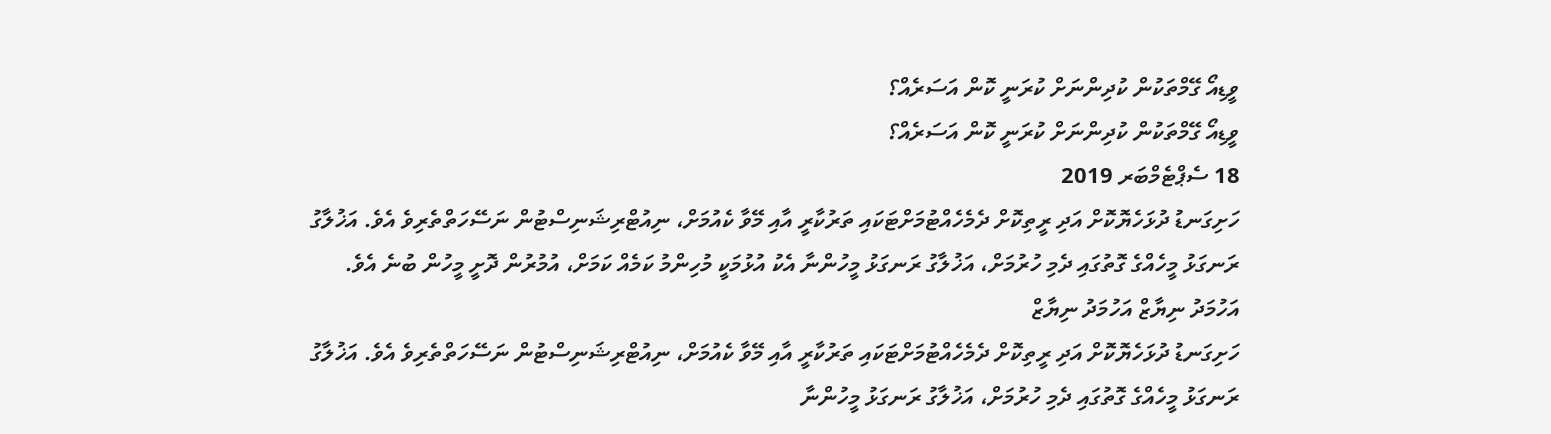ވީޑިއޯ ގޭމްތަކުން ކުދިންނަށް ކުރަނީ ކޮން އަސަރެއް؟
ވީޑިއޯ ގޭމްތަކުން ކުދިންނަށް ކުރަނީ ކޮން އަސަރެއް؟
18 ސެޕްޓެމްބަރ 2019
ހަށިގަނޑު ދުޅަހެޔޮކޮށް އަދި ރީތިކޮށް ދެމެހެއްޓުމަށްޓަކައި ތަރުކާރީ އާއި މޭވާ ކެއުމަށް، ނިއުޓްރިޝަނިސްޓުން ނަސޭހަތްތެރިވެ އެވެ. އަޚުލާގު ރަނގަޅު މީހެއްގެ ގޮތުގައި ދެމި ހުރުމަށް، އަޚުލާގު ރަނގަޅު މީހުންނާ އެކު އުޅުމަކީ މުހިންމު ކަމެއް ކަމަށް، އުމުރުން ދޮށީ މީހުން ބުނެ އެވެ.
އަހުމަދު ނިޔާޒް އަހުމަދު ނިޔާޒް
ހަށިގަނޑު ދުޅަހެޔޮކޮށް އަދި ރީތިކޮށް ދެމެހެއްޓުމަށްޓަކައި ތަރުކާރީ އާއި މޭވާ ކެއުމަށް، ނިއުޓްރިޝަނިސްޓުން ނަސޭހަތްތެރިވެ އެވެ. އަޚުލާގު ރަނގަޅު މީހެއްގެ ގޮތުގައި ދެމި ހުރުމަށް، އަޚުލާގު ރަނގަޅު މީހުންނާ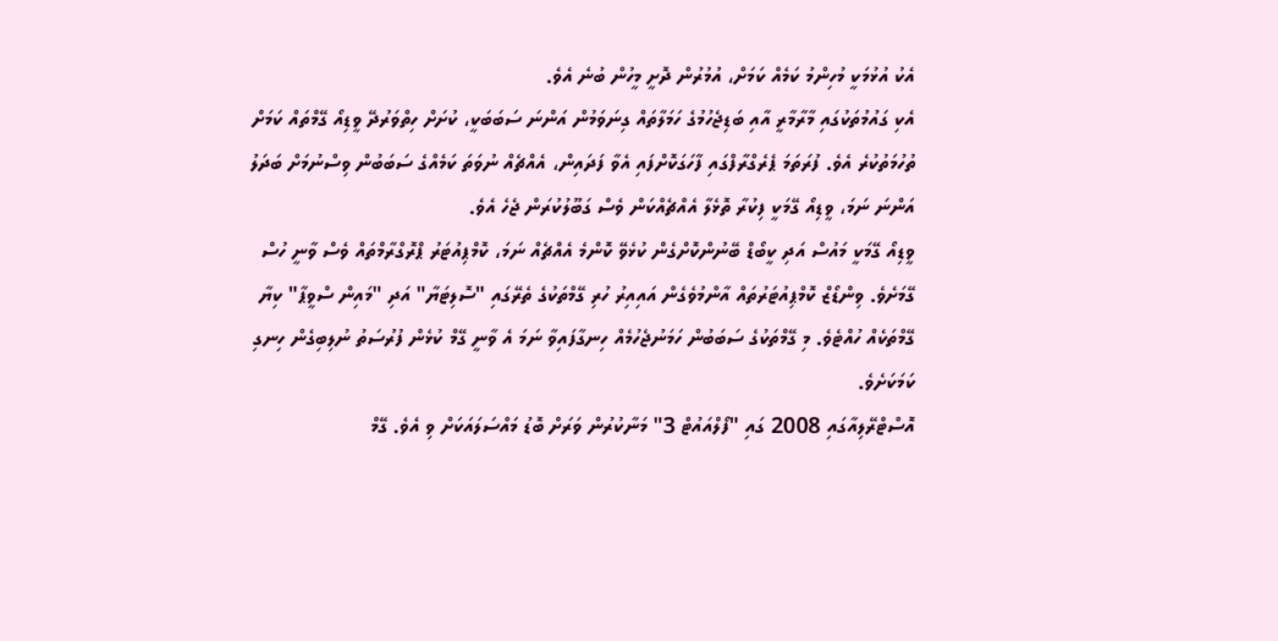އެކު އުޅުމަކީ މުހިންމު ކަމެއް ކަމަށް، އުމުރުން ދޮށީ މީހުން ބުނެ އެވެ.
އެކި ގައުމުތަކުގައި މާރާމާރީ އާއި ބަޑިޖެހުމުގެ ހަމަލާތައް ގިނަވަމުން އަންނަ ސަބަބަކީ، ކުށަށް ހިތްވަރުދޭ ވީޑިއޯ ގޭމްތައް ކަމަށް ތުހުމަތުކުރެ އެވެ. ފުރަތަމަ ޕެރެގްރާފްގައި ފާހަގަކޮށްފައި އެވާ ފަދައިން، އެއްޗެއް ނުވަތަ ކަމެއްގެ ސަބަބުން ވިސްނުމަށް ބަދަލު އަންނަ ނަމަ، ވީޑިއޯ ގޭމަކީ ފިކުރާ ތޮޅެލާ އެއްޗެއްކަން ވެސް ގަބޫލުކުރަން ޖެހެ އެވެ.
ވީޑިއޯ ގޭމަކީ މައުސް އަދި ކީބޯޑް ބޭނުންކޮށްގެން ކުޅެވޭ ކޮންމެ އެއްޗެއް ނަމަ، ކޮމްޕިއުޓަރު ޕްރޮގްރާމްތައް ވެސް ވާނީ ހުސް ގޭމަށެވެ. ވިންޑޯޒް ކޮމްޕިއުޓަރުތައް އާންމުވެގެން އައިއިރު ހުރި ގޭމްތަކުގެ ތެރޭގައި "ސޮލިޓަޔާ" އަދި "މައިން ސްވީޕާ" ކިޔާ ގޭމްތަކެއް ހުއްޓެވެ. މި ގޭމްތަކުގެ ސަބަބުން ހަމަނުޖެހުމެއް ހިނގާފައިވާ ނަމަ އެ ވާނީ ގޭމް ކުޅެން ފުރުސަތު ނުލިބިގެން ހިނގި ކަމަކަށެވެ.
އޮސްޓްރޭލިއާގައި 2008 ގައި "ފޯލްއައުޓް 3" މަނާކުރުން ވަރަށް ބޮޑު މައްސަލައަކަށް ވި އެވެ. ގޭމް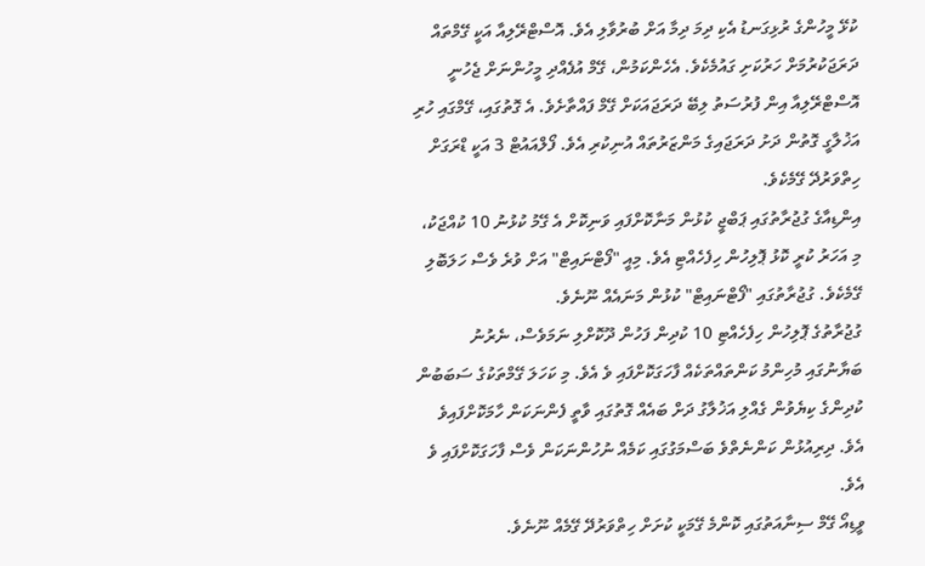ކުޅޭ މީހުންގެ ރުޅިގަނޑު އެކި ދިމަ ދިމާ އަށް ބުރުވާލި އެވެ. އޮސްޓްރޭލިއާ އަކީ ގޭމްތައް ދަރަޖަކުރުމަށް ހަރުކަށި ގައުމެކެވެ. އެހެންކަމުން، ގޭމް އުފެއްދި މީހުންނަށް ޖެހުނީ އޮސްޓްރޭލިއާ އިން ފުރުސަތު ލިބޭ ދަރަޖައަކަށް ގޭމް ފައްތާށެވެ. އެ ގޮތުގައި، ގޭމްގައި ހުރި އަޚުލާގީ ގޮތުން ދަށު ދަރަޖައިގެ މަންޒަރުތައް އުނިކުރި އެވެ. ފޯލްއައުޓް 3 އަކީ ޑްރަގަށް ހިތްވަރުދޭ ގޭމެކެވެ.
އިންޑިއާގެ ގުޖުރާތުގައި ޕަބްޖީ ކުޅުން މަނާކޮށްފައި ވަނިކޮށް އެ ގޭމު ކުޅުނު 10 ކުއްޖަކު، މި އަހަރު ކުރީ ކޮޅު ޕޮލިހުން ހިފެހެއްޓި އެވެ. މިއީ "ފޯޓްނައިޓް" އަށް ވުރެ ވެސް ހަލަބޮލި ގޭމެކެވެ. ގުޖުރާތުގައި "ފޯޓްނައިޓް" ކުޅުން މަނައެއް ނޫނެވެ.
ގުޖުރާތުގެ ޕޮލިހުން ހިފެހެއްޓި 10 ކުދިން ފަހުން ދޫކޮށްލި ނަމަވެސް، ނެރުނު ބަޔާނުގައި މުހިންމު ކަންތައްތަކެއް ފާހަގަކޮށްފައި ވެ އެވެ. މި ކަހަލަ ގޭމްތަކުގެ ސަބަބުން ކުދިންގެ ކިޔެވުން ގެއްލި އަޚުލާގު ދަށް ބައެއް ގޮތުގައި ވާތީ ފެންނަކަން ހާމަކޮށްފައިވެ އެވެ. ދިރިއުޅުން ކަންނެތްވެ ބަސްމަގުގައި ކަމެއް ނުހުންނަކަން ވެސް ފާހަގަކޮށްފައި ވެ އެވެ.
ވީޑިއޯ ގޭމް ސިނާއަތުގައި ކޮންމެ ގޭމަކީ ކުށަށް ހިތްވަރުދޭ ގޭމެއް ނޫނެވެ.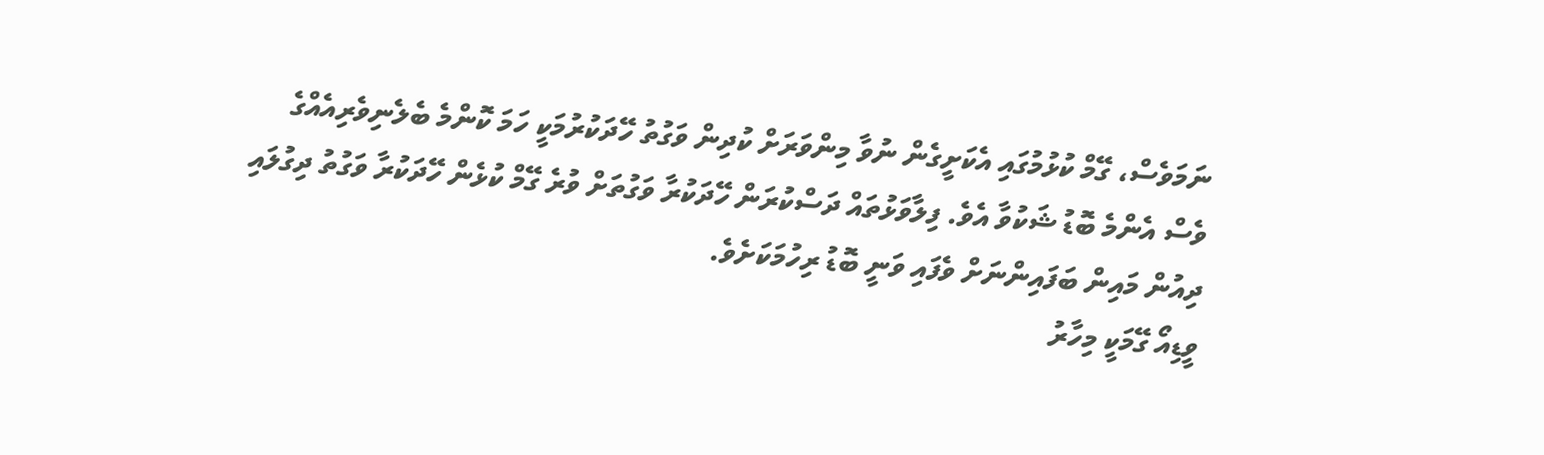ނަމަވެސް، ގޭމް ކުޅުމުގައި އެކަށީގެން ނުވާ މިންވަރަށް ކުދިން ވަގުތު ހޭދަކުރުމަކީ ހަމަ ކޮންމެ ބެލެނިވެރިއެއްގެ ވެސް އެންމެ ބޮޑު ޝަކުވާ އެވެ. ފިލާވަޅުތައް ދަސްކުރަން ހޭދަކުރާ ވަގުތަށް ވުރެ ގޭމް ކުޅެން ހޭދަކުރާ ވަގުތު ދިގުލައި ދިއުން މައިން ބަފައިންނަށް ވެފައި ވަނީ ބޮޑު ރިހުމަކަށެވެ.
ވީޑިއޯ ގޭމަކީ މިހާރު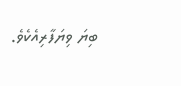ބިޔަ ވިޔަފާރިއެކެވެ.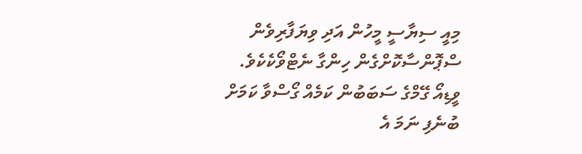މިއީ ސިޔާސީ މީހުން އަދި ވިޔަފާރިވެން ސްޕޮންސާކޮށްގެން ހިންގާ ނެޓްވޯކެކެވެ. ވީޑިއޯ ގޭމްގެ ސަބަބުން ކަމެއް ގޯސްވާ ކަމަށް ބުނެފި ނަމަ އެ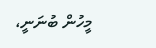މީހުން ބުނަނީ،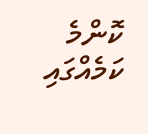ކޮންމެ ކަމެއްގައި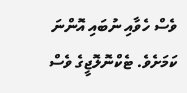ވެސް ހެވާއި ނުބައި އޮންނަ ކަމަށެވެ. ޓެކްނޮލޮޖީގެ ވެސް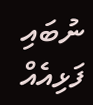ނުބައި ފަޅިއެއް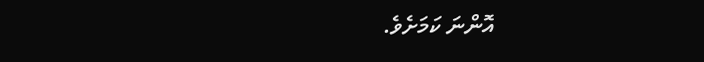އޮންނަ ކަމަށެވެ.